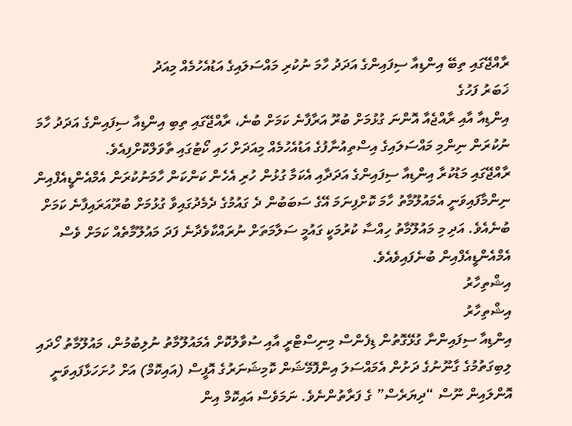ރާއްޖޭގައި ތިބޭ އިންޑިއާ ސިފައިންގެ އަދަދު ހާމަ ނުކުރި މައްސަލައިގެ އަޑުއެހުމެއް މިއަދު
ޚަބަރު ފަހުގެ
އިންޑިއާ އާއި ރާއްޖެއާ އޮންނަ ގުޅުމަށް ބުރޫ އަރާފާނެ ކަމަށް ބުނެ، ރާއްޖޭގައި ތިބި އިންޑިއާ ސިފައިންގެ އަދަދު ހާމަ ނުކުރަން ނިންމި މައްސަލައިގެ އިސްތިއުނާފުގެ އަޑުއެހުމެއް މިއަދަށް ހައި ކޯޓުގައި ތާވަލްކޮށްފިއެވެ.
ރާއްޖޭގައި މަޑުކުރާ އިންޑިއާ ސިފައިންގެ އަދަދާއި އެކަމާ ގުޅުން ހުރި އެހެން ކަންކަން ހާމަނުކުރަން އެމްއެންޑީއެފްއިން ނިންމާފައިވަނީ އެމައުލޫމާތު ހާމަ ކޮށްފިނަމަ އޭގެ ސަބަބުން ދެ ގައުމުގެ ދެމެދުގައިވާ ގުޅުމަށް ބުރޫއަރައިފާނެ ކަމަށް ބުނެއެވެ. އަދި މި މައުލޫމާތު ހިއްސާ ކުރުމަކީ ގައުމީ ސަލާމަތަށް ނުރައްކާވެދާނެ ފަދަ މައުލޫމާތެއް ކަމަށް ވެސް އެމްއެންޑީއެފްއިން ބުނެފައިވެއެވެ.
އިޝްތިހާރު
އިޝްތިހާރު
އިންޑިއާ ސިފައިންނާ ގުޅޭގޮތުން ޑިފެންސް މިނިސްޓްރީ އާއި ސުވާލުކޮށް އެމައުލޫމާތު ނުލިބުމުން، މައުލޫމާތު ހޯދައި ލިބިގަތުމުގެ ގާނޫނުގެ ދަށުން އެމައްސަލަ އިންފޮމޭޝަން ކޮމިޝަނަރުގެ އޮފީސް (އައިކޮމް) އަށް ހުށަހަޅާފައިވަނީ އޮންލައިން ނޫސް “ދިޔަރެސް” ގެ ފަރާތުންނެވެ. ނަމަވެސް އައިކޮމް އިން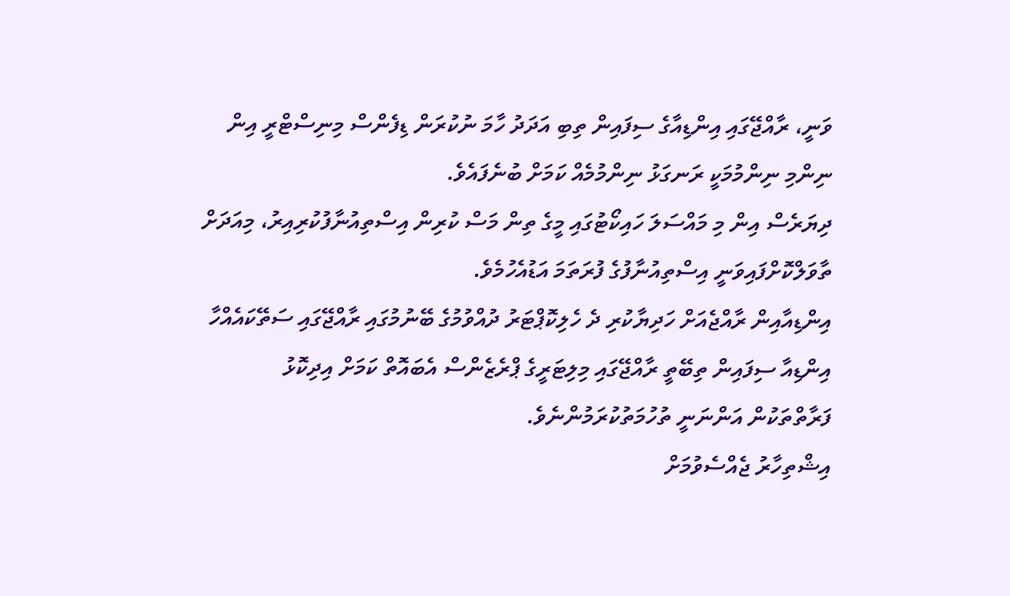ވަނީ، ރާއްޖޭގައި އިންޑިއާގެ ސިފައިން ތިބި އަދަދު ހާމަ ނުކުރަން ޑިފެންސް މިނިސްޓްރީ އިން ނިންމި ނިންމުމަކީ ރަނގަޅު ނިންމުމެއް ކަމަށް ބުނެފައެވެ.
ދިޔަރެސް އިން މި މައްސަލަ ހައިކޯޓުގައި މީގެ ތިން މަސް ކުރިން އިސްތިއުނާފުކުރިއިރު، މިއަދަށް ތާވަލްކޮށްފައިވަނީ އިސްތިއުނާފުގެ ފުރަތަމަ އަޑުއެހުމެވެ.
އިންޑިއާއިން ރާއްޖެއަށް ހަދިޔާކުރި ދެ ހެލިކޮޕްޓަރު ދުއްވުމުގެ ބޭނުމުގައި ރާއްޖޭގައި ސަތޭކައެއްހާ އިންޑިއާ ސިފައިން ތިބޭތީ ރާއްޖޭގައި މިލިޓަރީގެ ޕްރެޒެންސް އެބައޮތް ކަމަށް އިދިކޮޅު ފަރާތްތަކުން އަންނަނީ ތުހުމަތުކުރަމުންނެވެ.
އިޝްތިހާރު ޖެއްސެވުމަށް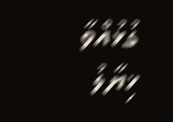ގުޅުއްވާ
ޚިޔާލު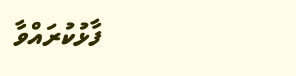ފާޅުކުރައްވާ